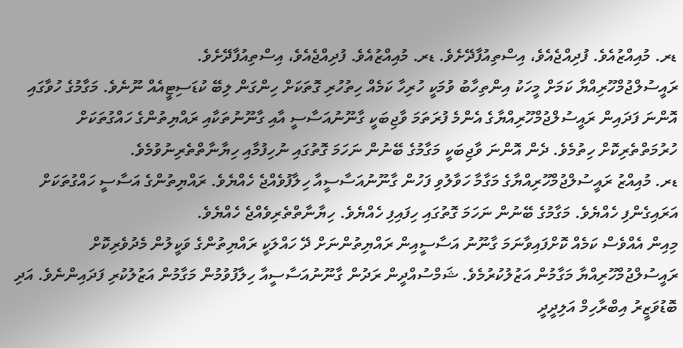ޑރ. މުއިއްޒުއެވެ. ފުދިއްޖެއެވެ، އިސްތިއުފާދޭށެވެ. ޑރ. މުއިއްޒުއެވެ. ފުދިއްޖެއެވެ، އިސްތިއުފާދޭށެވެ.
ރައީސުލްޖުމްހޫރިއްޔާ ކަމަށް މީހަކު އިންތިހާބު ވުމަކީ ހުރިހާ ކަމެއް ހިތުހުރި ގޮތަކަށް ހިންގަން ލިބޭ ކުޑަސިޓީއެއް ނޫނެވެ. މަގާމުގެ ހުވާގައި އޮންނަ ފަދައިން ރައީސުލްޖުމްހޫރިއްޔާގެ އެންމެ ފުރަތަމަ ވާޖިބަކީ ގާނޫނުއަސާސީ އާއި ގާނޫނުތަކާއި ރައްޔިތުންގެ ހައްގުތަކަށް ހުރުމަތްތެރިކޮށް ހިތުމެވެ. ދެން އޮންނަ ވާޖިބަކީ މަގާމުގެ ބޭނުން ނަހަމަ ގޮތުގައި ނުހިފުމާއި ހިޔާނާތްތެރިނުވުމެވެ.
ޑރ. މުއިއްޒު ރައީސުލްޖުމްހޫރިއްޔާގެ މަގާމާ ހަވާލުވި ފަހުން ގާނޫނުއަސާސީއާ ހިލާފުވެއްޖެ ހެއްޔެވެ. ރައްޔިތުންގެ އަސާސީ ހައްގުތަކަށް އަރައިގެންފި ހެއްޔެވެ. މަގާމުގެ ބޭނުން ނަހަމަ ގޮތުގައި ހިފައިފި ހެއްޔެވެ. ހިޔާނާތްތެރިވެއްޖެ ހެއްޔެވެ.
މިއިން އެއްވެސް ކަމެއް ކޮށްފައިވާނަމަ ގާނޫނު އަސާސީއިން ރައްޔިތުންނަށް ދޭ ހައްލަކީ ރައްޔިތުންގެ ވަކީލުން މެދުވެރިކޮށް ރައީސުލްޖުމްހޫރިއްޔާ މަގާމުން އަޒުލުކުރުމެވެ. ޝަމްސުއްދީން ރަދުން ގާނޫނުއަސާސީއާ ހިލާފުވުމުން މަގާމުން އަޒުލުކުރި ފަދައިންނެވެ. އަދި ބޮޑުވަޒީރު އިބްރާހިމް އަލިދީދީ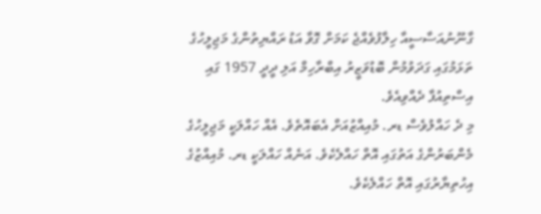ގާނޫނުއަސާސީއާ ހިލާފުވެއްޖެ ކަމަށް ގޮވާ އަޑު ރައްޔިތުންގެ މަޖިލީހުގެ ތަޅަމުގައި ގަދަވުމުން ބޮޑުވަޒީރު އިބްރާހިމް އަލި ދީދީ 1957 ގައި އިސްތިއުފާ ދެއްވިއެވެ.
މި ދެ ހައްލުވެސް ޑރ. މުއިއްޒުއަށް އެބައޮތެވެ. އެއް ހައްލަކީ މަޖިލީހުގެ މެންބަރުންގެ އަތުގައި އޮތް ހައްލެކެވެ. އަނެއް ހައްލަކީ ޑރ. މުއިއްޒުގެ އިހުތިޔާރުގައި އޮތް ހައްލެކެވެ.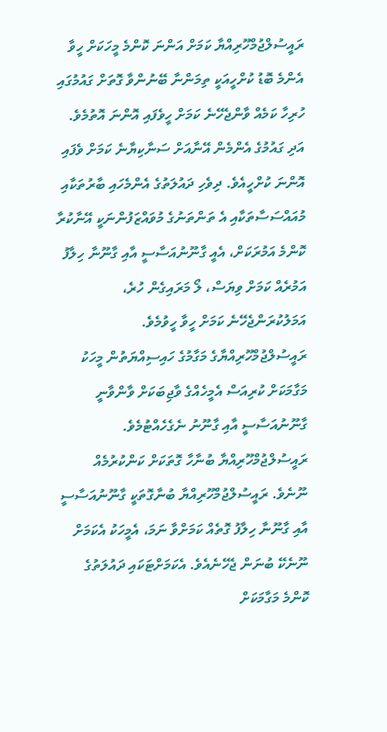ރައީސުލްޖުމްހޫރިއްޔާ ކަމަށް އަންނަ ކޮންމެ މީހަކަށް ހީވާ އެންމެ ބޮޑު ކުށްހީއަކީ ތިމަންނާ ބޭނުންވާ ގޮތަށް ގައުމުގައި ހުރިހާ ކަމެއް ވާންޖެހޭނެ ކަމަށް ހީވެފައި އޮންނަ އޮތުމެވެ. އަދި ގައުމުގެ އެންމެން އޭނާއަށް ސަނާކިޔާނެ ކަމަށް ވެފައި އޮންނަ ކުށްހީއެވެ. ދިވެހި ދައުލަތުގެ އެންމެހައި ބާރުތަކާއި މުއައްސަސާތަކާއި އެ ތަންތަނުގެ މުވައްޒަފުންނަކީ އޭނާކުރާ ކޮންމެ އަމުރަކަށް، އެއީ ގާނޫނުއަސާސީ އާއި ގާނޫނާ ހިލާފު އަމުރެއް ކަމަށް ވިޔަސް، ލޯ މަރައިގެން ހުރެ، އަމަލުކުރަންޖެހޭނެ ކަމަށް ހީވާ ހީވުމެވެ.
ރައީސުލްޖުމްހޫރިއްޔާގެ މަގާމުގެ ހައިސިއްޔަތުން މީހަކު މަގާމަކަށް ކުރިއަސް އެމީހެއްގެ ވާޖިބަކަށް ވާންވާނީ ގާނޫނުއަސާސީ އާއި ގާނޫނު ނެގެހެއްޓުމެވެ. ރައީސުލްޖުމްހޫރިއްޔާ ބުނާހާ ގޮތަކަށް ކަންކުރުމެއް ނޫނެވެ. ރައީސުލްޖުމްހޫރިއްޔާ ބުނާގޮތަކީ ގާނޫނުއަސާސީ އާއި ގާނޫނާ ހިލާފު ގޮތެއް ކަމަށްވާ ނަމަ، އެމީހަކު އެކަމަށް ނޫނެކޭ ބުނަން ޖެހޭނެއެވެ. އެކަމަށްޓަކައި ދައުލަތުގެ ކޮންމެ މަގާމަކަށް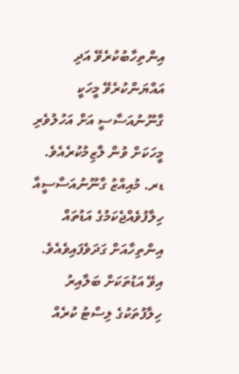އިންތިހާބުކުރެވޭ އަދި އައްޔަންކުރެވޭ މީހަކީ ގާނޫނުއަސާސީ އަށް އަހުލުވެރި މީހަކަށް ވުން ލާޒިމުކުރެއެވެ.
ޑރ. މުއިއްޒު ގާނޫނުއަސާސީއާ ހިލާފުވެއްޖެކަމުގެ އަޑުތައް އިންތިހާއަށް ގަދަވެފައިވެއެވެ. އިވޭ އަޑުތަކަށް ބަލާއިރު ހިލާފުތަކުގެ ލިސްޓު ކުރެއް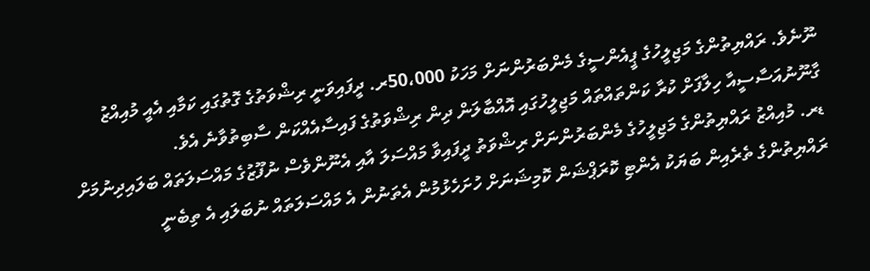ނޫނެވެ. ރައްޔިތުންގެ މަޖިލީހުގެ ޕީއެންސީގެ މެންބަރުންނަށް މަހަކު 50،000ރ. ދީފައިވަނީ ރިޝްވަތުގެ ގޮތުގައި ކަމާއި އެއީ މުއިއްޒު ގާނޫނުއަސާސީއާ ހިލާފަށް ކުރާ ކަންތައްތައް މަޖިލީހުގައި އޮއްބާލަން ދިން ރިޝްވަތުގެ ފައިސާއެއްކަން ސާބިތުވާނެ އެވެ.
ޑރ. މުއިއްޒު ރައްޔިތުންގެ މަޖިލީހުގެ މެންބަރުންނަށް ރިޝްވަތު ދީފައިވާ މައްސަލަ އާއި އެނޫންވެސް ނުފޫޒުގެ މައްސަލަތައް ބަލައިދިނުމަށް ރައްޔިތުންގެ ތެރެއިން ބަޔަކު އެންޓި ކޮރަޕްޝަން ކޮމިޝަނަށް ހުށަހެޅުމުން އެތަނުން އެ މައްސަލަތައް ނުބަލައި އެ ތިބެނީ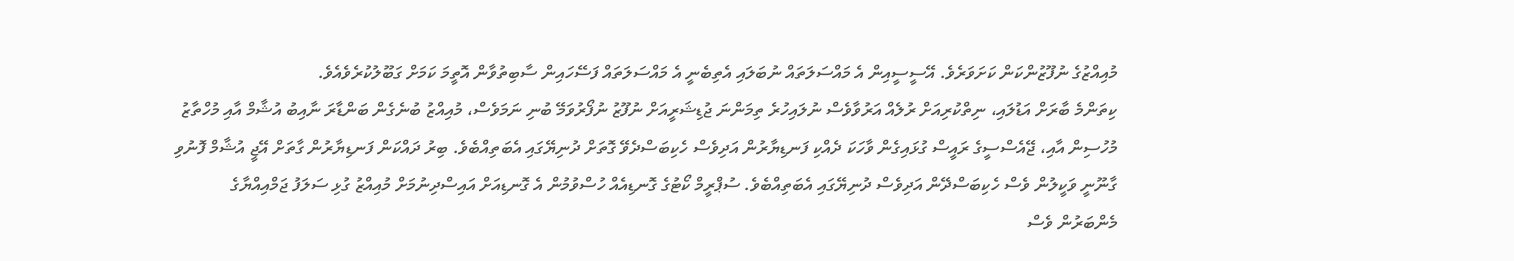މުއިއްޒުގެ ނުފޫޒުންކަން ކަށަވަރެވެ. އޭސީސީއިން އެ މައްސަލަތައް ނުބަލައި އެތިބެނީ އެ މައްސަލަތައް ފަސޭހައިން ސާބިތުވާން އޮތީމަ ކަމަށް ގަބޫލުކުރެވެއެވެ.
ކިތަންމެ ބާރަށް އަޑުލައި، ނިތްކުރިއަށް ރުލެއް އަރުވާވެސް ނުލައިހުރެ ތިމަންނަ ޖުޑިޝަރީއަށް ނުފޫޒު ނުފޯރުވަމޭ ބުނި ނަމަވެސް، މުއިއްޒު ބުނެގެން ބަންޑާރަ ނާއިބު އުޝާމް އާއި މުހްތާޒު މުހުސިން އާއި، ޖޭއެސްސީގެ ރައީސް ގުޅައިގެން ވާހަކަ ދެއްކި ފަނޑިޔާރުން އަދިވެސް ހެކިބަސްދެވޭ ގޮތަށް ދުނިޔޭގައި އެބަތިއްބެވެ. ބިރު ދައްކަން ފަނޑިޔާރުން ގާތަށް އޭޖީ އުޝާމް ފޮނުވި ގާނޫނީ ވަކީލުން ވެސް ހެކިބަސްދޭން އަދިވެސް ދުނިޔޭގައި އެބަތިއްބެވެ. ސުޕްރީމް ކޯޓުގެ ގޮނޑިއެއް ހުސްވުމުން އެ ގޮނޑިއަށް އައިސްދިނުމަށް މުއިއްޒު ގުޅި ސަލަފު ޖަމްއިއްޔާގެ މެންބަރުން ވެސް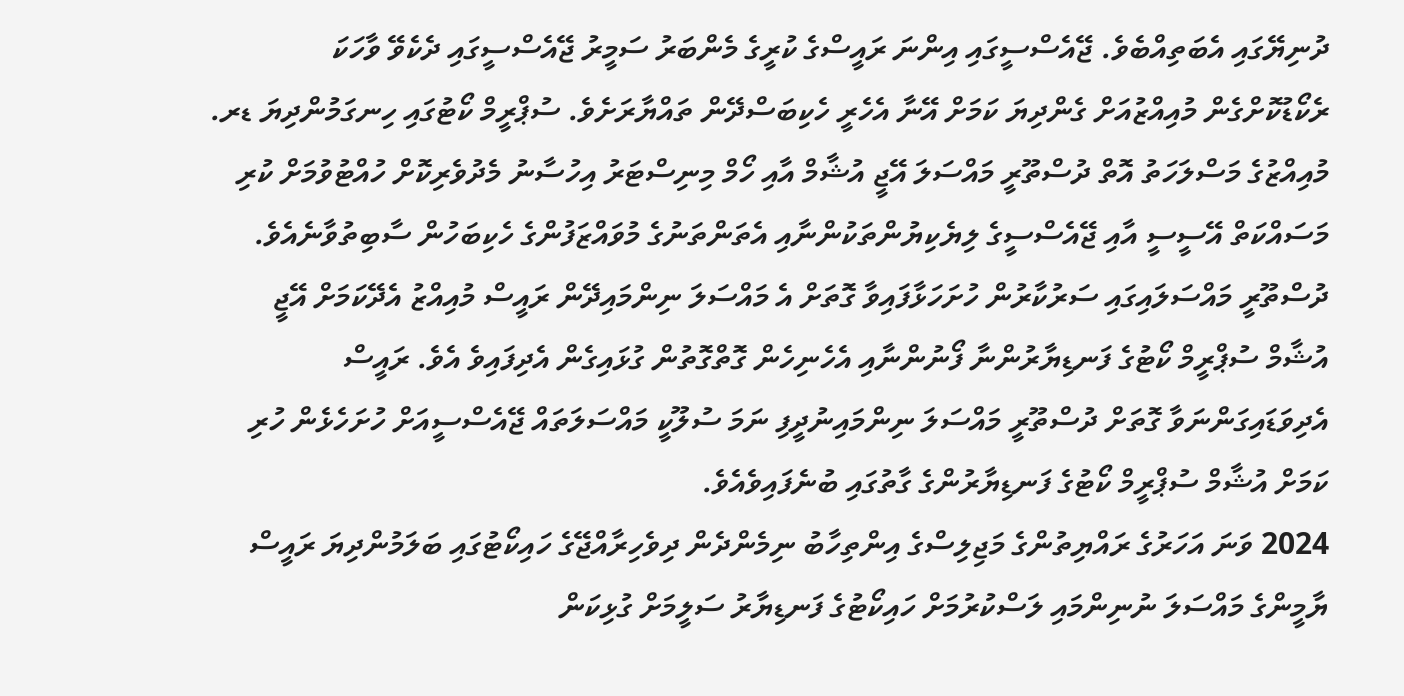ދުނިޔޭގައި އެބަތިއްބެވެ. ޖޭއެސްސީގައި އިންނަ ރައީސްގެ ކުރީގެ މެންބަރު ސަމީރު ޖޭއެސްސީގައި ދެކެވޭ ވާހަކަ ރެކޯޑުކޮށްގެން މުއިއްޒުއަށް ގެންދިޔަ ކަމަށް އޭނާ އެހެރީ ހެކިބަސްދޭން ތައްޔާރަށެވެ. ސުޕްރީމް ކޯޓުގައި ހިނގަމުންދިޔަ ޑރ. މުއިއްޒުގެ މަސްލަހަތު އޮތް ދުސްތޫރީ މައްސަލަ އޭޖީ އުޝާމް އާއި ހޯމް މިނިސްޓަރު އިހުސާނު މެދުވެރިކޮށް ހުއްޓުވުމަށް ކުރި މަސައްކަތް އޭސީސީ އާއި ޖޭއެސްސީގެ ލިޔެކިޔުންތަކުންނާއި އެތަންތަނުގެ މުވައްޒަފުންގެ ހެކިބަހުން ސާބިތުވާނެއެވެ.
ދުސްތޫރީ މައްސަލައިގައި ސަރުކާރުން ހުށަހަޅާފައިވާ ގޮތަށް އެ މައްސަލަ ނިންމައިދޭން ރައީސް މުއިއްޒު އެދޭކަމަށް އޭޖީ އުޝާމް ސުޕްރީމް ކޯޓުގެ ފަނޑިޔާރުންނާ ފޯނުންނާއި އެހެނިހެން ގޮތްގޮތުން ގުޅައިގެން އެދިފައިވެ އެވެ. ރައީސް އެދިވަޑައިގަންނަވާ ގޮތަށް ދުސްތޫރީ މައްސަލަ ނިންމައިނުދީފި ނަމަ ސުލޫކީ މައްސަލަތައް ޖޭއެސްސީއަށް ހުށަހެޅެން ހުރި ކަމަށް އުޝާމް ސުޕްރީމް ކޯޓުގެ ފަނޑިޔާރުންގެ ގާތުގައި ބުނެފައިވެއެވެ.
2024 ވަނަ އަހަރުގެ ރައްޔިތުންގެ މަޖިލިސްގެ އިންތިހާބު ނިމެންދެން ދިވެހިރާއްޖޭގެ ހައިކޯޓުގައި ބަލަމުންދިޔަ ރައީސް ޔާމީންގެ މައްސަލަ ނުނިންމައި ލަސްކުރުމަށް ހައިކޯޓުގެ ފަނޑިޔާރު ސަލީމަށް ގުޅިކަން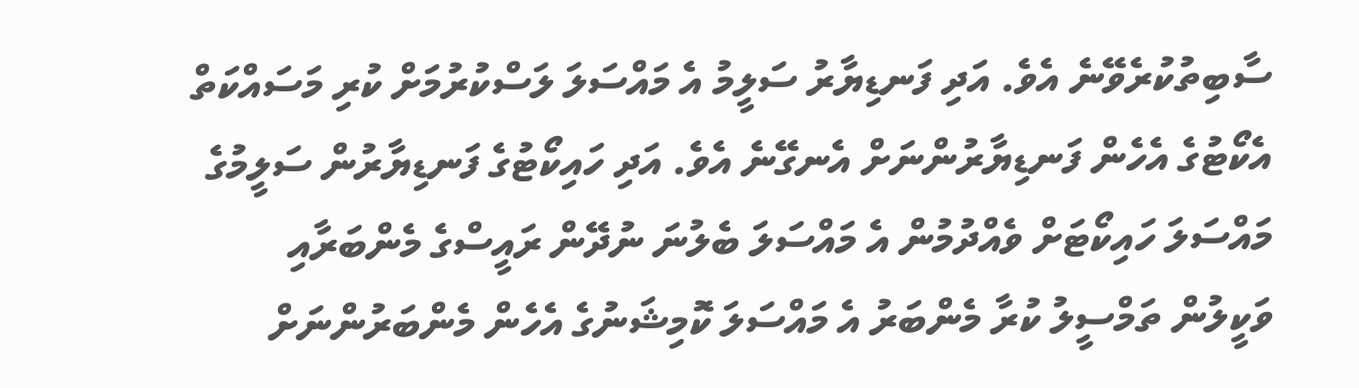ސާބިތުކުރެވޭނެ އެވެ. އަދި ފަނޑިޔާރު ސަލީމު އެ މައްސަލަ ލަސްކުރުމަށް ކުރި މަސައްކަތް އެކޯޓުގެ އެހެން ފަނޑިޔާރުންނަށް އެނގޭނެ އެވެ. އަދި ހައިކޯޓުގެ ފަނޑިޔާރުން ސަލީމުގެ މައްސަލަ ހައިކޯޓަށް ވެއްދުމުން އެ މައްސަލަ ބެލުނަ ނުދޭން ރައީސްގެ މެންބަރާއި ވަކީލުން ތަމްސީލު ކުރާ މެންބަރު އެ މައްސަލަ ކޮމިޝަނުގެ އެހެން މެންބަރުންނަށް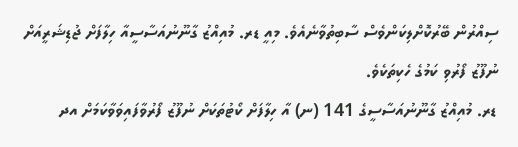ސިއްރުން ބޭރުކޮށްލިކަންވެސް ސާބިތުވާނެއެވެ. މިއީ ޑރ. މުއިއްޒު ގާނޫނުއަސާސީއާ ހިލާފަށް ޖުޑިޝަރީއަށް ނުފޫޒު ފޯރުވި ކަމުގެ ހެކިތަކެވެ.
ޑރ. މުއިއްޒު ގާނޫނުއަސާސީގެ 141 (ނ) އާ ހިލާފަށް ކޯޓުތަކަށް ނުފޫޒު ފޯރުވާފައިވަވާކަމަށް އދ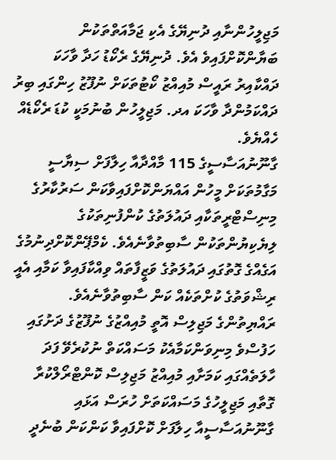މަޖިލީހުންނާއި ދުނިޔޭގެ އެކި ޖަމާއަތްތަކުން ބަޔާންކޮށްފައިވެ އެވެ. ދުނިޔޭގެ ރެކޯޑު ހަދާ ވާހަކަ ދައްކާއިރު ރައީސް މުއިއްޒު ކޯޓުތަކަށް ނުފޫޒު ހިންގައި ބިރު ދައްކަމުންދާ ވާހަކަ އދ. މަޖިލީހުން ބުނުމަކީ ކުޑަ ރެކޯޑެއް ހެއްޔެވެ.
ގާނޫނުއަސާސީގެ 115 މާއްދާއާ ހިލާފަށް ސިޔާސީ މަގާމުތަކަށް މީހުން އައްޔަންކޮށްފައިވާކަން ސަރުކާރުގެ މިނިސްޓްރީތަކާއި ދައުލަތުގެ ކުންފުނިތަކުގެ ލިޔެކިޔުންތަކުން ސާބިތުވާނެއެވެ. ކެމްޕޭންކޮށްދިނުމުގެ އަގެއްގެ ގޮތުގައި ދައުލަތުގެ ވަޒީފާތައް ވިއްކާފައިވާ ކަމާއި އެއީ ރިޝްވަތުގެ ކުށްތަކެއް ކަން ސާބިތުވާނެއެވެ.
ރައްޔިތުންގެ މަޖިލިސް އޮތީ މުއިއްޒުގެ ނުފޫޒުގެ ދަށުގައި ހަފުސްވެ މިނިވަންކަމާއެކު މަސައްކަތް ނުކުރެވޭ ފަދަ ހާލަތެއްގައި ކަމަށާއި މުއިއްޒު މަޖިލިސް ކޮންޓްރޯލްކުރާ ގޮތާއި މަޖިލީހުގެ މަސައްކަތަށް ހުރަސް އަޅައި ގާނޫނުއަސާސީއާ ހިލާފަށް ކޮށްފައިވާ ކަންކަން ބުނެދީ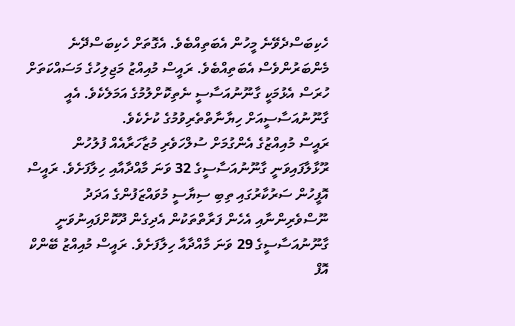ހެކިބަސްދެވޭނެ މީހުން އެބަތިއްބެވެ. އެގޮތަށް ހެކިބަސްދޭނެ މެންބަރުންވެސް އެބަތިއްބެވެ. ރައީސް މުއިއްޒު މަޖިލިހުގެ މަސައްކަތަށް ހުރަސް އެޅުމަކީ ގާނޫނުއަސާސީ ނެތިކޮށްލުމުގެ އަމަލެކެވެ. އެއީ ގާނޫނުއަސާސީއަށް ހިޔާނާތްތެރިވުމުގެ ކުށެކެވެ.
ރައީސް މުއިއްޒުގެ އެންގުމަށް ސުލްހަވެރި މުޒާހަރާއެއް ފުލުހުން ރޫޅާލާފައިވަނީ ގާނޫނުއަސާސީގެ 32 ވަނަ މާއްދާއާއި ހިލާފަށެވެ. ރައީސް އޮފީހުން ސަރުކާރުގައި ތިބި ސިޔާސީ މުވައްޒަފުންގެ އަދަދު ނޫސްވެރިންނާއި އެހެން ފަރާތްތަކުން އެދިގެން ދޫކޮށްފައިނުވަނީ ގާނޫނުއަސާސީގެ 29 ވަނަ މާއްދާއާ ހިލާފަށެވެ. ރައީސް މުއިއްޒު ބޭންކް އޮފް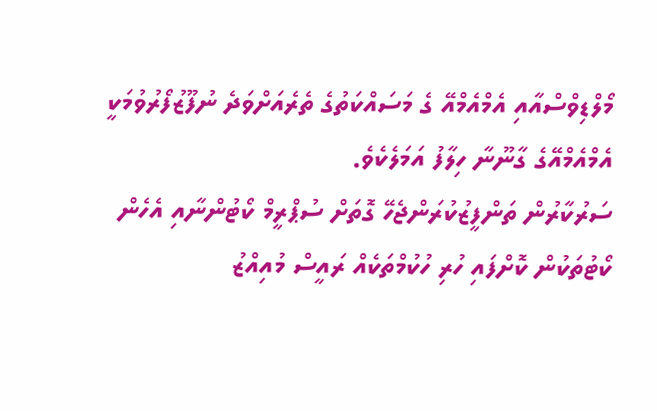މޯލްޑިވްސްއާއި އެމްއެމްއޭ ގެ މަސައްކަތުގެ ތެރެއަށްވަދެ ނުފޫޒުފޯރުވުމަކީ އެމްއެމްއޭގެ ގާނޫނާ ހިލާފު އަމަލެކެވެ.
ސަރުކާރުން ތަންފީޒުކުރަންޖެހޭ ގޮތަށް ސުޕްރީމް ކޯޓުންނާއި އެހެން ކޯޓުތަކުން ކޮށްފައި ހުރި ހުކުމްތަކެއް ރައީސް މުއިއްޒު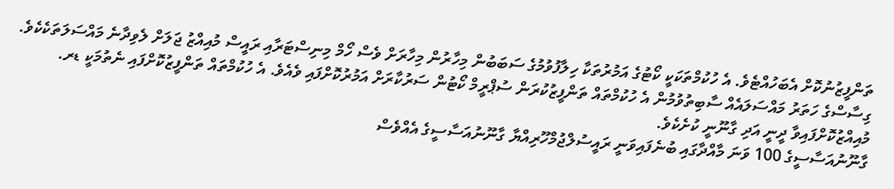ތަންފީޒުނުކޮށް އެބަހުއްޓެވެ. އެ ހުކުމްތަކަކީ ކޯޓުގެ އަމުރުތަކާ ހިލާފުވުމުގެ ސަބަބުން މިހާރުން މިހާރަށް ވެސް ހޯމް މިނިސްޓަރާއި ރައީސް މުއިއްޒު ޖަލަށް ލެވިދާނެ މައްސަލަތަކެކެވެ. ގިސާސްގެ ހަތަރު މައްސަލައެއް ސާބިތުވުމުން އެ ހުކުމްތައް ތަންފީޒުކުރަން ސުޕްރީމް ކޯޓުން ސަރުކާރަށް އަމުރުކޮށްފައި ވެއެވެ. އެ ހުކުމްތައް ތަންފީޒުކޮށްފައި ނެތުމަކީ ޑރ. މުއިއްޒުކޮށްފައިވާ ދީނީ އަދި ގާނޫނީ ކުށެކެވެ.
ގާނޫނުއަސާސީގެ 100 ވަނަ މާއްދާގައި ބުނެފައިވަނީ ރައީސުލްޖުމްހޫރިއްޔާ ގާނޫނުއަސާސީގެ އެއްވެސް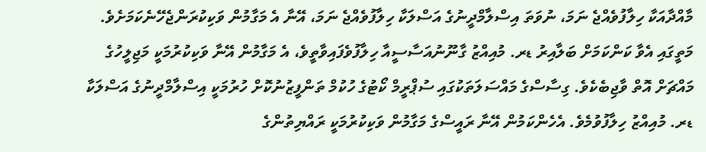މާއްދާއަކާ ހިލާފުވެއްޖެ ނަމަ، ނުވަތަ އިސްލާމްދީނުގެ އަސްލަކާ ހިލާފުވެއްޖެ ނަމަ، އޭނާ އެ މަގާމުން ވަކިކުރަންޖެހޭނެކަމަށެވެ.
މަތީގައި އެވާ ކަންކަމަށް ބަލާއިރު ޑރ. މުއިއްޒު ގާނޫނުއަސާސީއާ ހިލާފުވެފައިވާތީވެ، އެ މަގާމުން އޭނާ ވަކިކުރުމަކީ މަޖިލީހުގެ މައްޗަށް އޮތް ވާޖިބެކެވެ. ގިސާސްގެ މައްސަލަތަކުގައި ސުޕްރީމް ކޯޓުގެ ހުކުމް ތަންފީޒުނުކޮށް ހުރުމަކީ އިސްލާމްދީނުގެ އަސްލަކާ ޑރ. މުއިއްޒު ހިލާފުވުމެވެ. އެހެންކަމުން އޭނާ ރައީސްގެ މަގާމުން ވަކިކުރުމަކީ ރައްޔިތުންގެ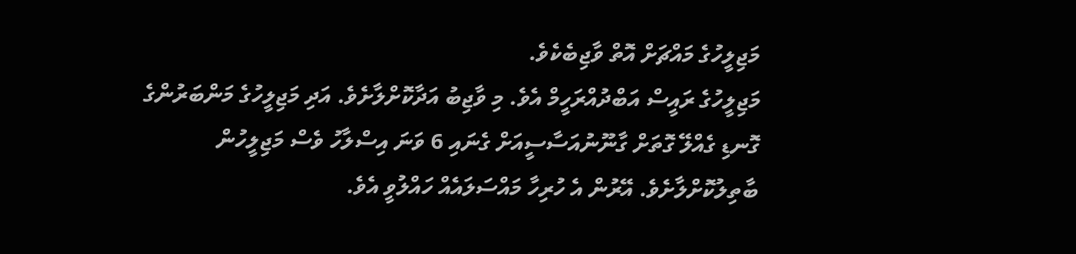މަޖިލީހުގެ މައްޗަށް އޮތް ވާޖިބެކެވެ.
މަޖިލީހުގެ ރައީސް އަބްދުއްރަހީމް އެވެ. މި ވާޖިބު އަދާކޮށްލާށެވެ. އަދި މަޖިލީހުގެ މަންބަރުންގެ ގޮނޑި ގެއްލޭ ގޮތަށް ގާނޫނުއަސާސީއަށް ގެނައި 6 ވަނަ އިސްލާހު ވެސް މަޖިލީހުން ބާތިލުކޮށްލާށެވެ. އޭރުން އެ ހުރިހާ މައްސަލައެއް ހައްލުވީ އެވެ.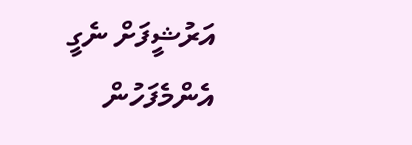އަރުޝީފަށް ނެގީ
އެންމެފަހުން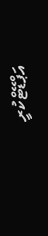އަޕްޑޭޓްކުރީ